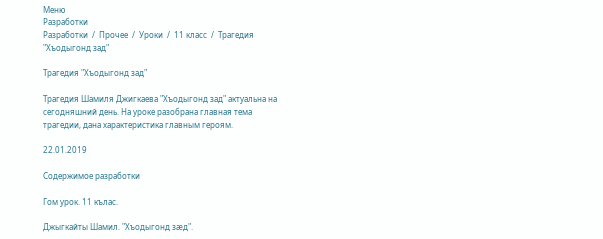Меню
Разработки
Разработки  /  Прочее  /  Уроки  /  11 класс  /  Трагедия "Хъодыгонд зад"

Трагедия "Хъодыгонд зад"

Трагедия Шамиля Джигкаева "Хъодыгонд зад" актуальна на сегодняшний день. На уроке разобрана главная тема трагедии, дана характеристика главным героям.

22.01.2019

Содержимое разработки

Гом урок. 11 кълас.

Джыгкайты Шамил. "Хъодыгонд зæд".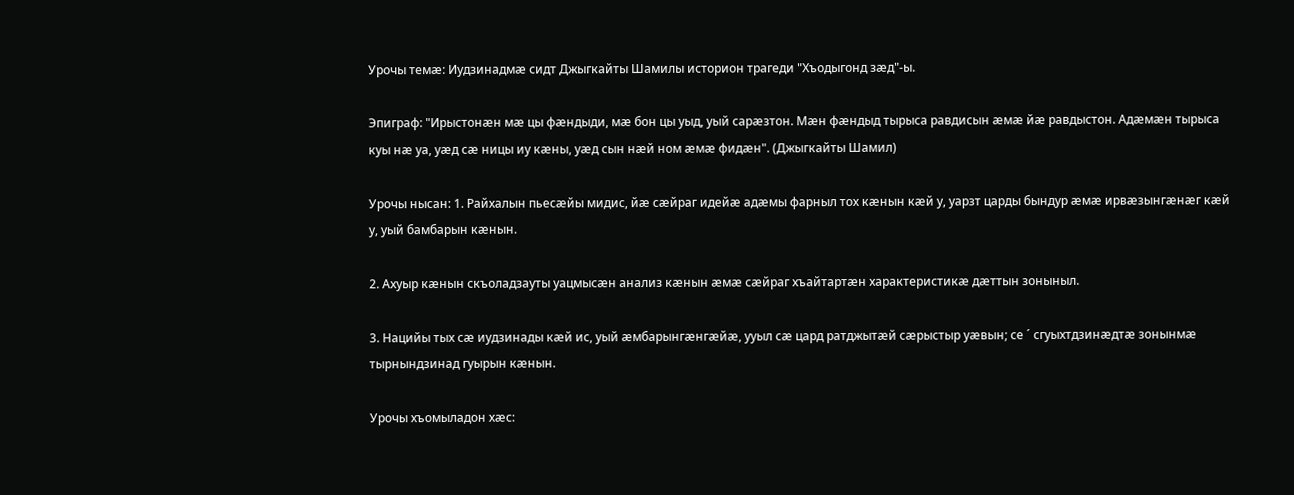Урочы темæ: Иудзинадмæ сидт Джыгкайты Шамилы историон трагеди "Хъодыгонд зæд"-ы.

Эпиграф: "Ирыстонæн мæ цы фæндыди, мæ бон цы уыд, уый сарæзтон. Мæн фæндыд тырыса равдисын æмæ йæ равдыстон. Адæмæн тырыса куы нæ уа, уæд сæ ницы иу кæны, уæд сын нæй ном æмæ фидæн". (Джыгкайты Шамил)

Урочы нысан: 1. Райхалын пьесæйы мидис, йæ сæйраг идейæ адæмы фарныл тох кæнын кæй у, уарзт царды бындур æмæ ирвæзынгæнæг кæй у, уый бамбарын кæнын.

2. Ахуыр кæнын скъоладзауты уацмысæн анализ кæнын æмæ сæйраг хъайтартæн характеристикæ дæттын зоныныл.

3. Нацийы тых сæ иудзинады кæй ис, уый æмбарынгæнгæйæ, ууыл сæ цард ратджытæй сæрыстыр уæвын; се ´ сгуыхтдзинæдтæ зонынмæ тырнындзинад гуырын кæнын.

Урочы хъомыладон хæс: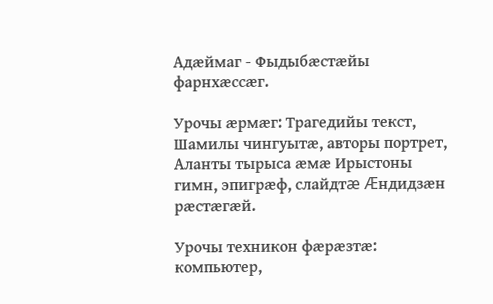Адæймаг - Фыдыбæстæйы фарнхæссæг.

Урочы æрмæг: Трагедийы текст, Шамилы чингуытæ, авторы портрет, Аланты тырыса æмæ Ирыстоны гимн, эпигрæф, слайдтæ Æндидзæн рæстæгæй.

Урочы техникон фæрæзтæ: компьютер,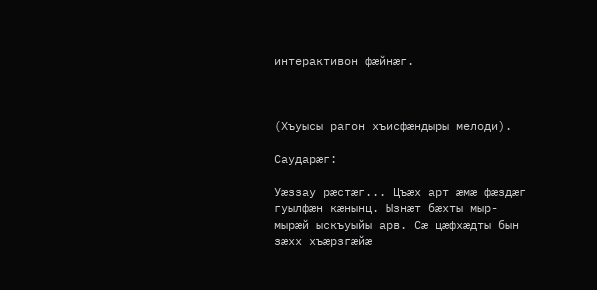интерактивон фæйнæг.



(Хъуысы рагон хъисфæндыры мелоди).

Саударæг:

Уæззау рæстæг... Цъæх арт æмæ фæздæг гуылфæн кæнынц. Ызнæт бæхты мыр-мырæй ыскъуыйы арв. Сæ цæфхæдты бын зæхх хъæрзгæйæ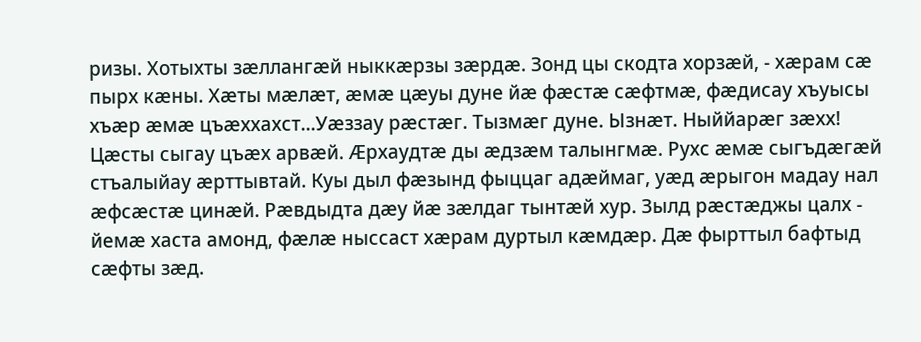ризы. Хотыхты зæллангæй ныккæрзы зæрдæ. Зонд цы скодта хорзæй, - хæрам сæ пырх кæны. Хæты мæлæт, æмæ цæуы дуне йæ фæстæ сæфтмæ, фæдисау хъуысы хъæр æмæ цъæххахст...Уæззау рæстæг. Тызмæг дуне. Ызнæт. Ныййарæг зæхх! Цæсты сыгау цъæх арвæй. Æрхаудтæ ды æдзæм талынгмæ. Рухс æмæ сыгъдæгæй стъалыйау æрттывтай. Куы дыл фæзынд фыццаг адæймаг, уæд æрыгон мадау нал æфсæстæ цинæй. Рæвдыдта дæу йæ зæлдаг тынтæй хур. Зылд рæстæджы цалх - йемæ хаста амонд, фæлæ ныссаст хæрам дуртыл кæмдæр. Дæ фырттыл бафтыд сæфты зæд.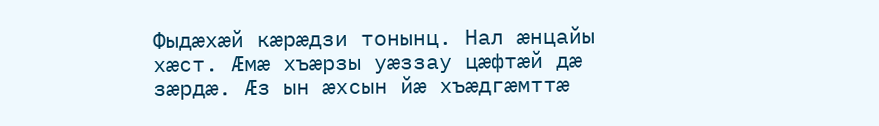Фыдæхæй кæрæдзи тонынц. Нал æнцайы хæст. Æмæ хъæрзы уæззау цæфтæй дæ зæрдæ. Æз ын æхсын йæ хъæдгæмттæ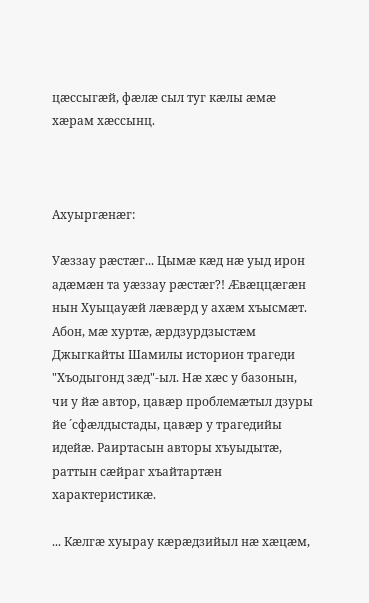цæссыгæй, фæлæ сыл туг кæлы æмæ хæрам хæссынц.



Ахуыргæнæг:

Уæззау рæстæг... Цымæ кæд нæ уыд ирон адæмæн та уæззау рæстæг?! Æвæццæгæн нын Хуыцауæй лæвæрд у ахæм хъысмæт. Абон, мæ хуртæ, æрдзурдзыстæм Джыгкайты Шамилы историон трагеди "Хъодыгонд зæд"-ыл. Нæ хæс у базонын, чи у йæ автор, цавæр проблемæтыл дзуры йе ´сфæлдыстады, цавæр у трагедийы идейæ. Раиртасын авторы хъуыдытæ, раттын сæйраг хъайтартæн характеристикæ.

... Кæлгæ хуырау кæрæдзийыл нæ хæцæм,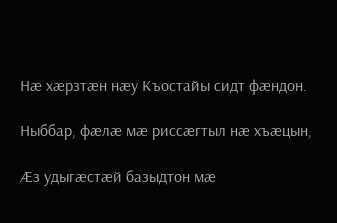Нæ хæрзтæн нæу Къостайы сидт фæндон.

Ныббар, фæлæ мæ риссæгтыл нæ хъæцын,

Æз удыгæстæй базыдтон мæ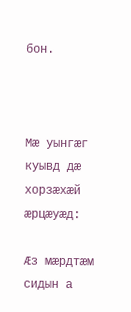бон.



Мæ уынгæг куывд дæ хорзæхæй æрцæуæд:

Æз мæрдтæм сидын а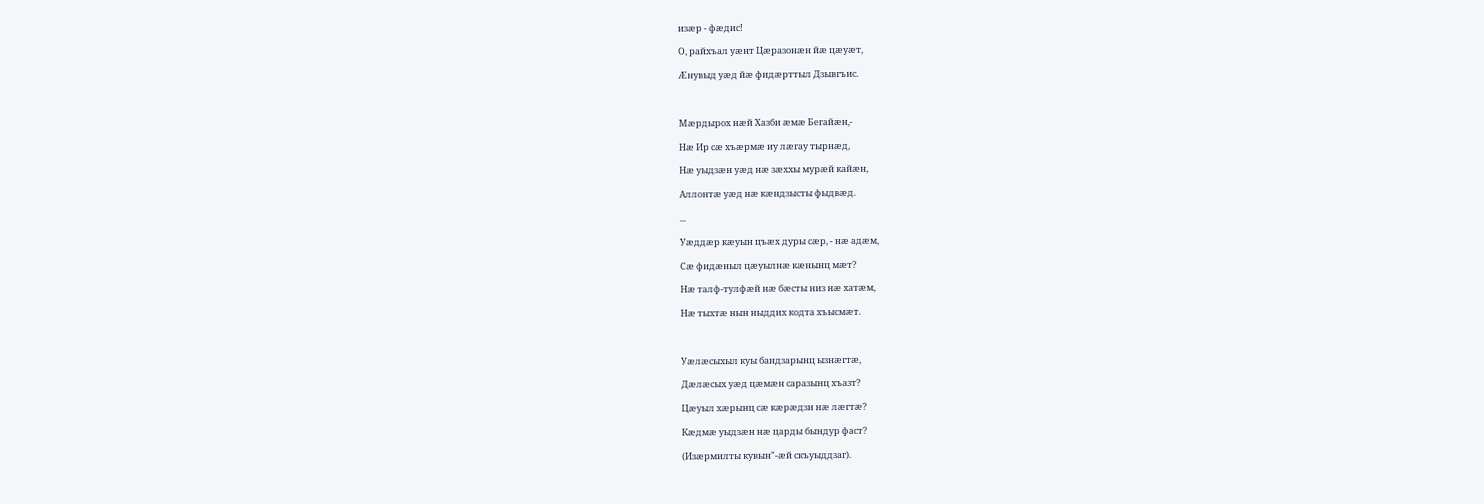изæр - фæдис!

О, райхъал уæнт Цæразонæн йæ цæуæт,

Æнувыд уæд йæ фидæрттыл Дзывгъис.



Мæрдырох нæй Хазби æмæ Бегайæн,-

Нæ Ир сæ хъæрмæ иу лæгау тырнæд,

Нæ уыдзæн уæд нæ зæххы мурæй кайæн,

Аллонтæ уæд нæ кæндзысты фыдвæд.

...

Уæддæр кæуын цъæх дуры сæр, - нæ адæм,

Сæ фидæныл цæуылнæ кæнынц мæт?

Нæ талф-тулфæй нæ бæсты низ нæ хатæм,

Нæ тыхтæ нын ныддих кодта хъысмæт.



Уæлæсыхыл куы бандзарынц ызнæгтæ,

Дæлæсых уæд цæмæн саразынц хъазт?

Цæуыл хæрынц сæ кæрæдзи нæ лæгтæ?

Кæдмæ уыдзæн нæ царды бындур фаст?

(Изæрмилты кувын"-æй скъуыддзаг).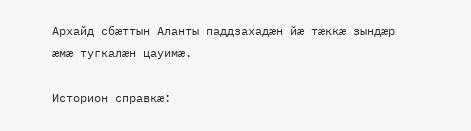Архайд сбæттын Аланты паддзахадæн йæ тæккæ зындæр æмæ тугкалæн цауимæ.

Историон справкæ: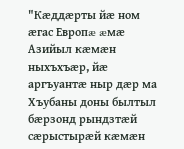"Кæддæрты йæ ном æгас Европæ æмæ Азийыл кæмæн ныхъхъæр, йæ аргъуантæ ныр дæр ма Хъубаны доны былтыл бæрзонд рындзтæй сæрыстырæй кæмæн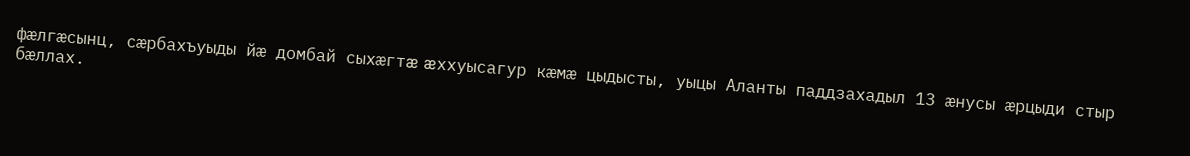фæлгæсынц, сæрбахъуыды йæ домбай сыхæгтæ æххуысагур кæмæ цыдысты, уыцы Аланты паддзахадыл 13 æнусы æрцыди стыр бæллах.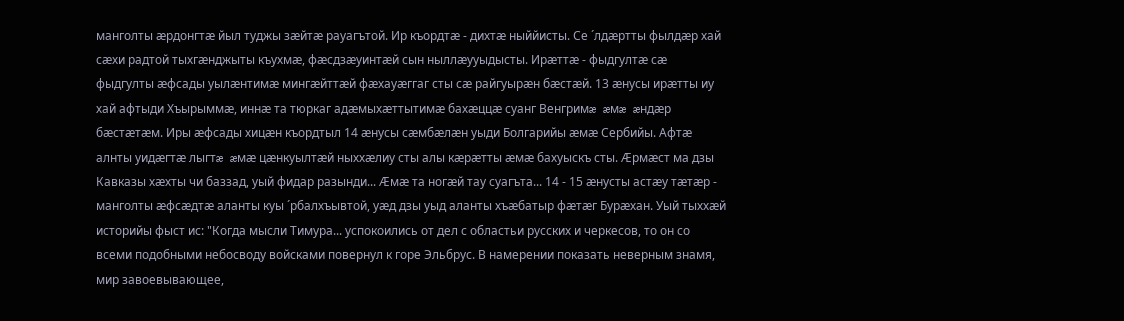манголты æрдонгтæ йыл туджы зæйтæ рауагътой. Ир къордтæ - дихтæ ныййисты. Се ´лдæртты фылдæр хай сæхи радтой тыхгæнджыты къухмæ, фæсдзæуинтæй сын ныллæууыдысты. Ирæттæ - фыдгултæ сæ фыдгулты æфсады уылæнтимæ мингæйттæй фæхауæггаг сты сæ райгуырæн бæстæй. 13 æнусы ирæтты иу хай афтыди Хъырыммæ, иннæ та тюркаг адæмыхæттытимæ бахæццæ суанг Венгримæ æмæ æндæр бæстæтæм. Иры æфсады хицæн къордтыл 14 æнусы сæмбæлæн уыди Болгарийы æмæ Сербийы. Афтæ алнты уидæгтæ лыгтæ æмæ цæнкуылтæй ныххæлиу сты алы кæрæтты æмæ бахуыскъ сты. Æрмæст ма дзы Кавказы хæхты чи баззад, уый фидар разынди... Æмæ та ногæй тау суагъта... 14 - 15 æнусты астæу тæтæр - манголты æфсæдтæ аланты куы ´рбалхъывтой, уæд дзы уыд аланты хъæбатыр фæтæг Бурæхан. Уый тыххæй историйы фыст ис: "Когда мысли Тимура... успокоились от дел с областьи русских и черкесов, то он со всеми подобными небосводу войсками повернул к горе Эльбрус. В намерении показать неверным знамя, мир завоевывающее,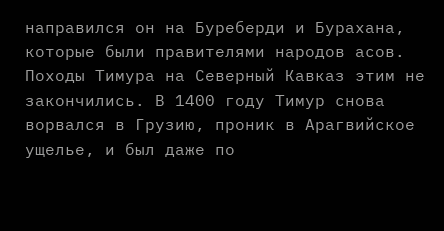направился он на Буреберди и Бурахана, которые были правителями народов асов. Походы Тимура на Северный Кавказ этим не закончились. В 1400 году Тимур снова ворвался в Грузию, проник в Арагвийское ущелье, и был даже по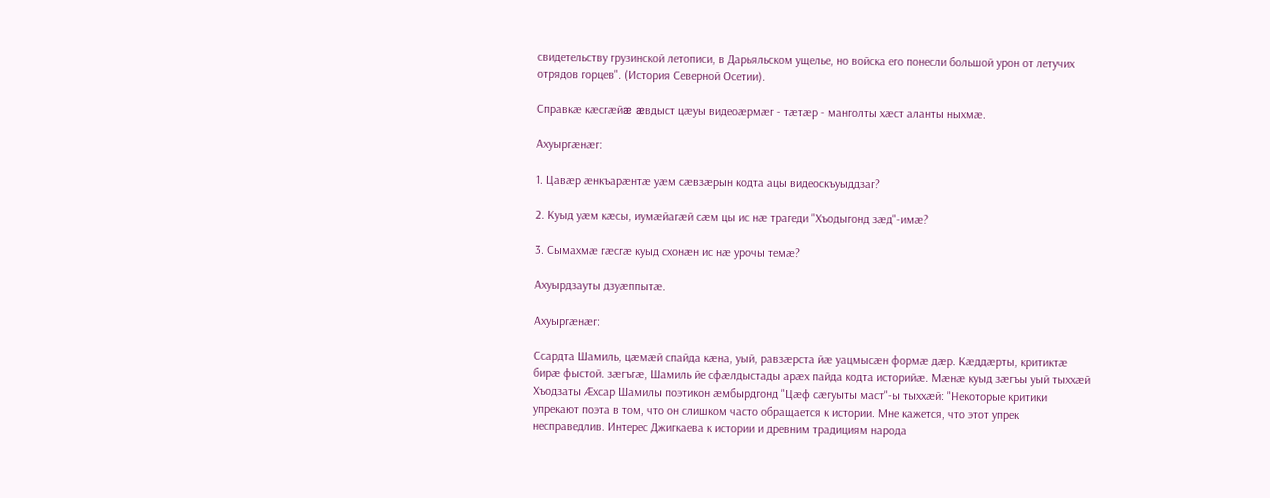свидетельству грузинской летописи, в Дарьяльском ущелье, но войска его понесли большой урон от летучих отрядов горцев". (История Северной Осетии).

Справкæ кæсгæйæ æвдыст цæуы видеоæрмæг - тæтæр - манголты хæст аланты ныхмæ.

Ахуыргæнæг:

1. Цавæр æнкъарæнтæ уæм сæвзæрын кодта ацы видеоскъуыддзаг?

2. Куыд уæм кæсы, иумæйагæй сæм цы ис нæ трагеди "Хъодыгонд зæд"-имæ?

3. Сымахмæ гæсгæ куыд схонæн ис нæ урочы темæ?

Ахуырдзауты дзуæппытæ.

Ахуыргæнæг:

Ссардта Шамиль, цæмæй спайда кæна, уый, равзæрста йæ уацмысæн формæ дæр. Кæддæрты, критиктæ бирæ фыстой. зæгъгæ, Шамиль йе сфæлдыстады арæх пайда кодта историйæ. Мæнæ куыд зæгъы уый тыххæй Хъодзаты Æхсар Шамилы поэтикон æмбырдгонд "Цæф сæгуыты маст"-ы тыххæй: "Некоторые критики упрекают поэта в том, что он слишком часто обращается к истории. Мне кажется, что этот упрек несправедлив. Интерес Джигкаева к истории и древним традициям народа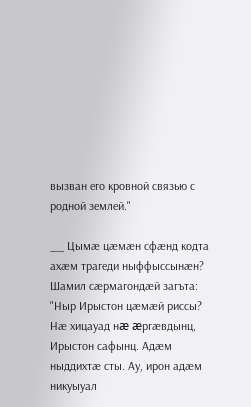вызван его кровной связью с родной землей."

__ Цымæ цæмæн сфæнд кодта ахæм трагеди ныффыссынæн? Шамил сæрмагондæй загъта: "Ныр Ирыстон цæмæй риссы? Нæ хицауад нæ æргæвдынц, Ирыстон сафынц. Адæм ныддихтæ сты. Ау, ирон адæм никуыуал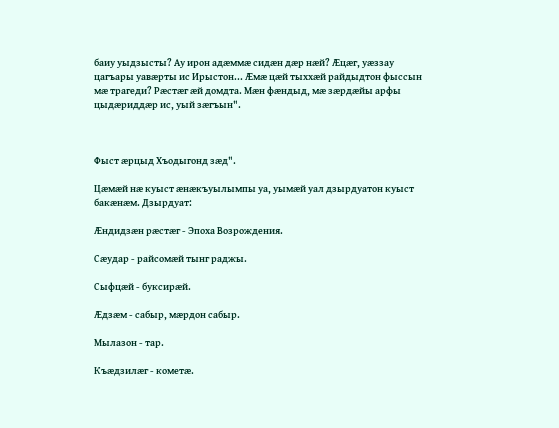баиу уыдзысты? Ау ирон адæммæ сидæн дæр нæй? Æцæг, уæззау цагъары уавæрты ис Ирыстон... Æмæ цæй тыххæй райдыдтон фыссын мæ трагеди? Рæстæг æй домдта. Мæн фæндыд, мæ зæрдæйы арфы цыдæриддæр ис, уый зæгъын".



Фыст æрцыд Хъодыгонд зæд".

Цæмæй нæ куыст æнæкъуылымпы уа, уымæй уал дзырдуатон куыст бакæнæм. Дзырдуат:

Æндидзæн рæстæг - Эпоха Возрождения.

Сæудар - райсомæй тынг раджы.

Сыфцæй - буксирæй.

Æдзæм - сабыр, мæрдон сабыр.

Мылазон - тар.

Къæдзилæг - кометæ.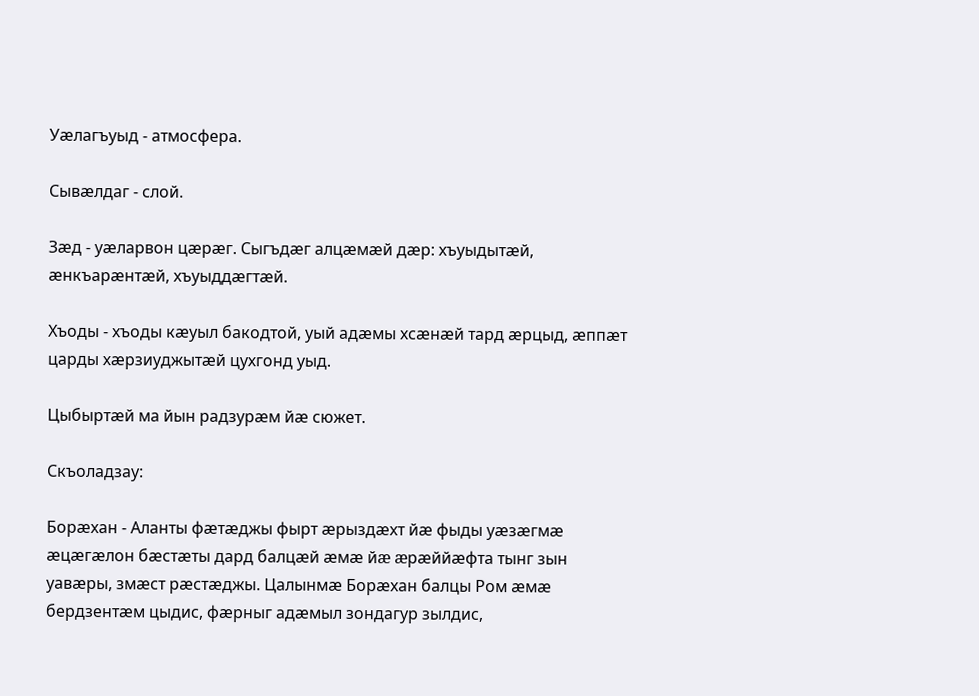Уæлагъуыд - атмосфера.

Сывæлдаг - слой.

Зæд - уæларвон цæрæг. Сыгъдæг алцæмæй дæр: хъуыдытæй, æнкъарæнтæй, хъуыддæгтæй.

Хъоды - хъоды кæуыл бакодтой, уый адæмы хсæнæй тард æрцыд, æппæт царды хæрзиуджытæй цухгонд уыд.

Цыбыртæй ма йын радзурæм йæ сюжет.

Скъоладзау:

Борæхан - Аланты фæтæджы фырт æрыздæхт йæ фыды уæзæгмæ æцæгæлон бæстæты дард балцæй æмæ йæ æрæййæфта тынг зын уавæры, змæст рæстæджы. Цалынмæ Борæхан балцы Ром æмæ бердзентæм цыдис, фæрныг адæмыл зондагур зылдис,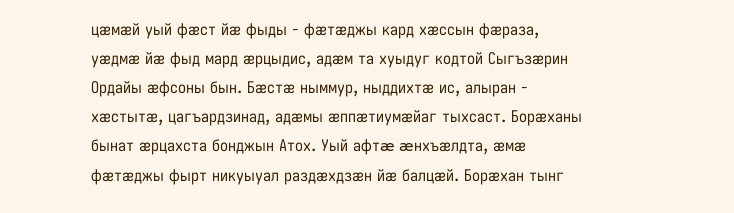цæмæй уый фæст йæ фыды - фæтæджы кард хæссын фæраза, уæдмæ йæ фыд мард æрцыдис, адæм та хуыдуг кодтой Сыгъзæрин Ордайы æфсоны бын. Бæстæ ныммур, ныддихтæ ис, алыран - хæстытæ, цагъардзинад, адæмы æппæтиумæйаг тыхсаст. Борæханы бынат æрцахста бонджын Атох. Уый афтæ æнхъæлдта, æмæ фæтæджы фырт никуыуал раздæхдзæн йæ балцæй. Борæхан тынг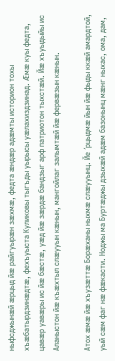ныфсджынæй æрцыд йæ райгуырæн зæхмæ, федта æндæр адæмты историон тохы хъæбатырдзинæдтæ, фехъуыста Куликовы тыгъды уырысы уæлахиздзинад. Æмæ куы федта, цавæр уавæры ис йæ бæстæ, уæд йæ зæрдæ бандзыг арф патриотон тыхстæй. Йæ хъуыдыйы ис Аланыстон йæ къæхтыл слæууын кæнын, мангойлаг залымтæй йæ фервæзын кæнын.

Атох æмæ йæ хъузæттæ Борæханы ныхмæ слæууынц. Йе ´рцыдмæ йын йæ фыды ккæй амардтой, уый сæм фаг нæ фæкасти. Ноджы ма Буртæджы дзыхæй адæм базонынц мæнг ныхас, ома, дам,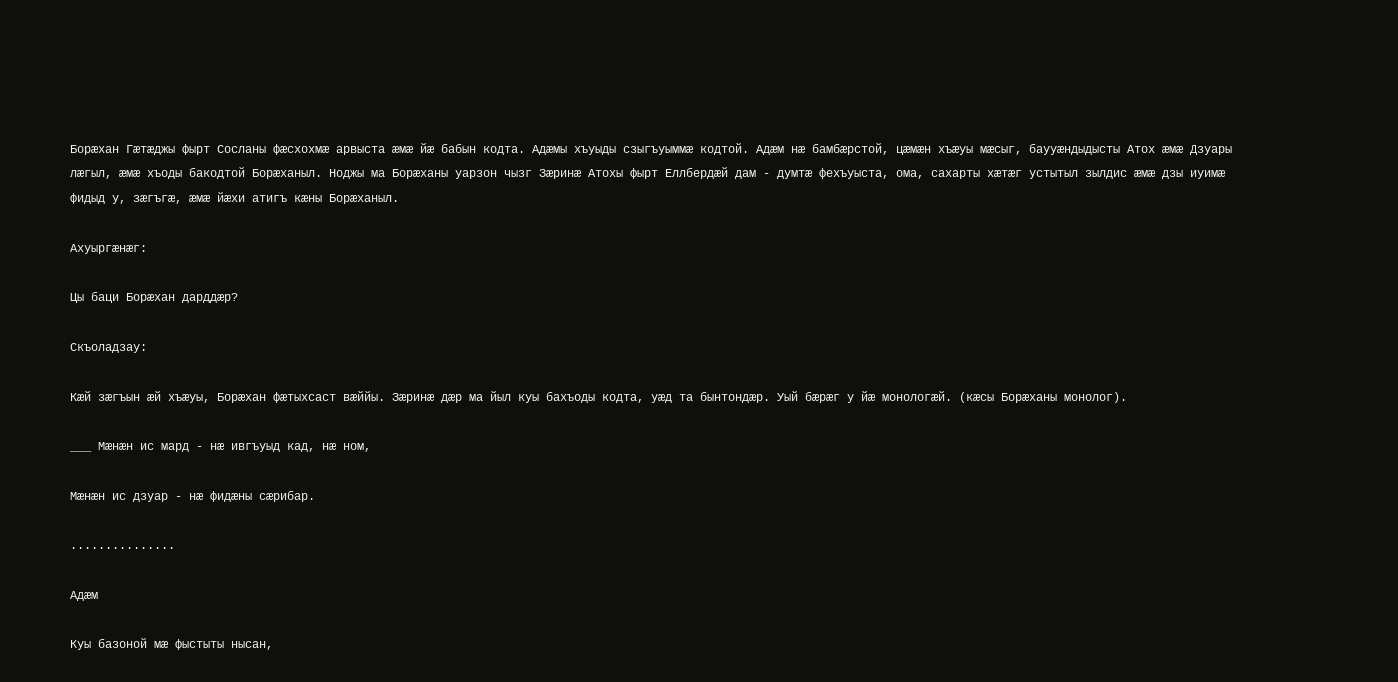Борæхан Гæтæджы фырт Сосланы фæсхохмæ арвыста æмæ йæ бабын кодта. Адæмы хъуыды сзыгъуыммæ кодтой. Адæм нæ бамбæрстой, цæмæн хъæуы мæсыг, баууæндыдысты Атох æмæ Дзуары лæгыл, æмæ хъоды бакодтой Борæханыл. Ноджы ма Борæханы уарзон чызг Зæринæ Атохы фырт Еллбердæй дам - думтæ фехъуыста, ома, сахарты хæтæг устытыл зылдис æмæ дзы иуимæ фидыд у, зæгъгæ, æмæ йæхи атигъ кæны Борæханыл.

Ахуыргæнæг:

Цы баци Борæхан дарддæр?

Скъоладзау:

Кæй зæгъын æй хъæуы, Борæхан фæтыхсаст вæййы. Зæринæ дæр ма йыл куы бахъоды кодта, уæд та бынтондæр. Уый бæрæг у йæ монологæй. (кæсы Борæханы монолог).

___ Мæнæн ис мард - нæ ивгъуыд кад, нæ ном,

Мæнæн ис дзуар - нæ фидæны сæрибар.

...............

Адæм

Куы базоной мæ фыстыты нысан,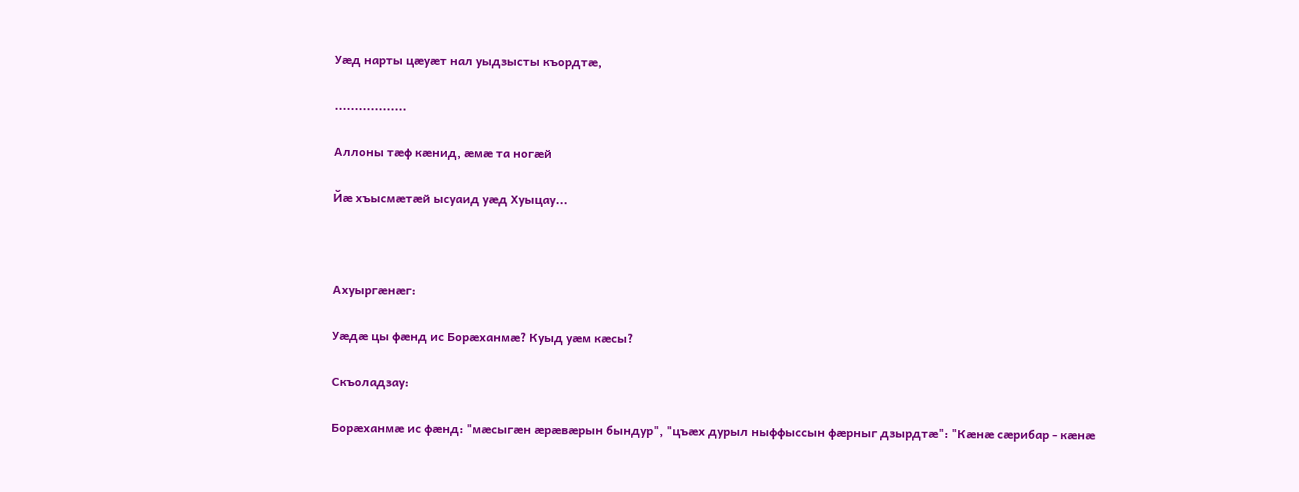Уæд нарты цæуæт нал уыдзысты къордтæ,

..................

Аллоны тæф кæнид, æмæ та ногæй

Йæ хъысмæтæй ысуаид уæд Хуыцау...



Ахуыргæнæг:

Уæдæ цы фæнд ис Борæханмæ? Куыд уæм кæсы?

Скъоладзау:

Борæханмæ ис фæнд: "мæсыгæн æрæвæрын бындур", "цъæх дурыл ныффыссын фæрныг дзырдтæ": "Кæнæ сæрибар - кæнæ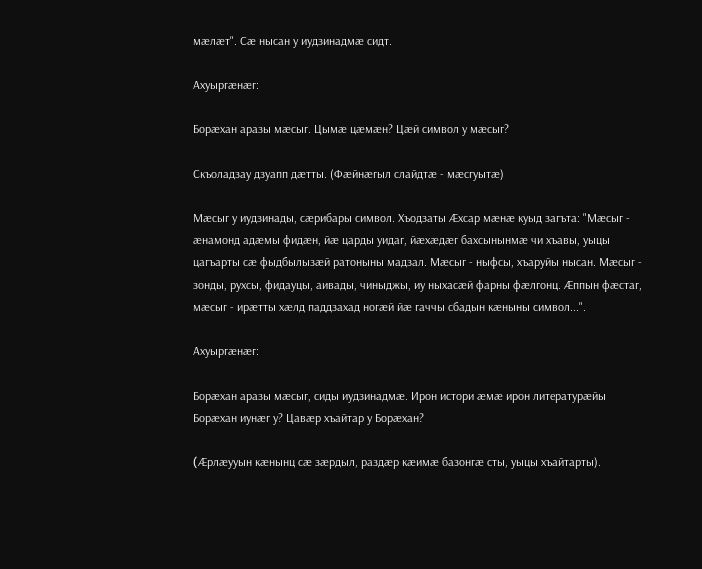мæлæт". Сæ нысан у иудзинадмæ сидт.

Ахуыргæнæг:

Борæхан аразы мæсыг. Цымæ цæмæн? Цæй символ у мæсыг?

Скъоладзау дзуапп дæтты. (Фæйнæгыл слайдтæ - мæсгуытæ)

Мæсыг у иудзинады, сæрибары символ. Хъодзаты Æхсар мæнæ куыд загъта: "Мæсыг - æнамонд адæмы фидæн, йæ царды уидаг, йæхæдæг бахсынынмæ чи хъавы, уыцы цагъарты сæ фыдбылызæй ратоныны мадзал. Мæсыг - ныфсы, хъаруйы нысан. Мæсыг - зонды, рухсы, фидауцы, аивады, чиныджы, иу ныхасæй фарны фæлгонц. Æппын фæстаг, мæсыг - ирæтты хæлд паддзахад ногæй йæ гаччы сбадын кæныны символ...".

Ахуыргæнæг:

Борæхан аразы мæсыг, сиды иудзинадмæ. Ирон истори æмæ ирон литературæйы Борæхан иунæг у? Цавæр хъайтар у Борæхан?

(Æрлæууын кæнынц сæ зæрдыл, раздæр кæимæ базонгæ сты, уыцы хъайтарты).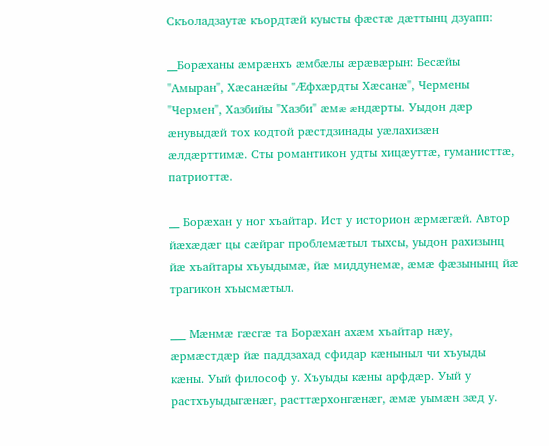Скъоладзаутæ къордтæй куысты фæстæ дæттынц дзуапп:

__Борæханы æмрæнхъ æмбæлы æрæвæрын: Бесæйы "Амыран", Хæсанæйы "Æфхæрдты Хæсанæ", Чермены "Чермен", Хазбийы "Хазби" æмæ æндæрты. Уыдон дæр æнувыдæй тох кодтой рæстдзинады уæлахизæн æлдæрттимæ. Сты романтикон удты хицæуттæ, гуманисттæ, патриоттæ.

__ Борæхан у ног хъайтар. Ист у историон æрмæгæй. Автор йæхæдæг цы сæйраг проблемæтыл тыхсы, уыдон рахизынц йæ хъайтары хъуыдымæ, йæ миддунемæ, æмæ фæзынынц йæ трагикон хъысмæтыл.

___ Мæнмæ гæсгæ та Борæхан ахæм хъайтар нæу, æрмæстдæр йæ паддзахад сфидар кæныныл чи хъуыды кæны. Уый философ у. Хъуыды кæны арфдæр. Уый у растхъуыдыгæнæг, расттæрхонгæнæг, æмæ уымæн зæд у.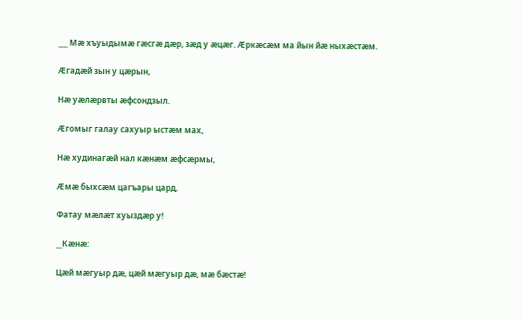___ Мæ хъуыдымæ гæсгæ дæр, зæд у æцæг. Æркæсæм ма йын йæ ныхæстæм.

Æгадæй зын у цæрын,

Нæ уæлæрвты æфсондзыл.

Æгомыг галау сахуыр ыстæм мах,

Нæ худинагæй нал кæнæм æфсæрмы,

Æмæ быхсæм цагъары цард,

Фатау мæлæт хуыздæр у!

__Кæнæ:

Цæй мæгуыр дæ, цæй мæгуыр дæ, мæ бæстæ!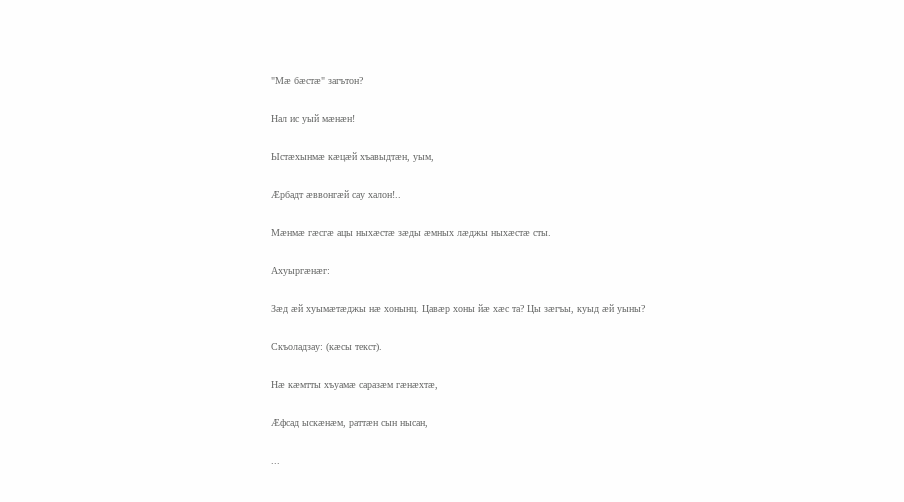"Мæ бæстæ" загътон?

Нал ис уый мæнæн!

Ыстæхынмæ кæцæй хъавыдтæн, уым,

Æрбадт æввонгæй сау халон!..

Мæнмæ гæсгæ ацы ныхæстæ зæды æмных лæджы ныхæстæ сты.

Ахуыргæнæг:

Зæд æй хуымæтæджы нæ хонынц. Цавæр хоны йæ хæс та? Цы зæгъы, куыд æй уыны?

Скъоладзау: (кæсы текст).

Нæ кæмтты хъуамæ саразæм гæнæхтæ,

Æфсад ыскæнæм, раттæн сын нысан,

...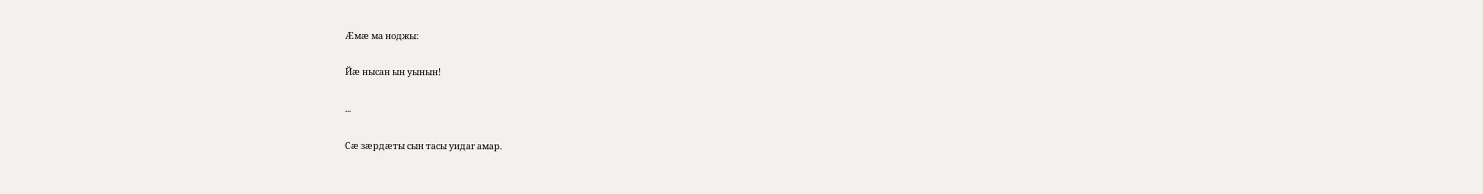Æмæ ма ноджы:

Йæ нысан ын уынын!

...

Сæ зæрдæты сын тасы уидаг амар.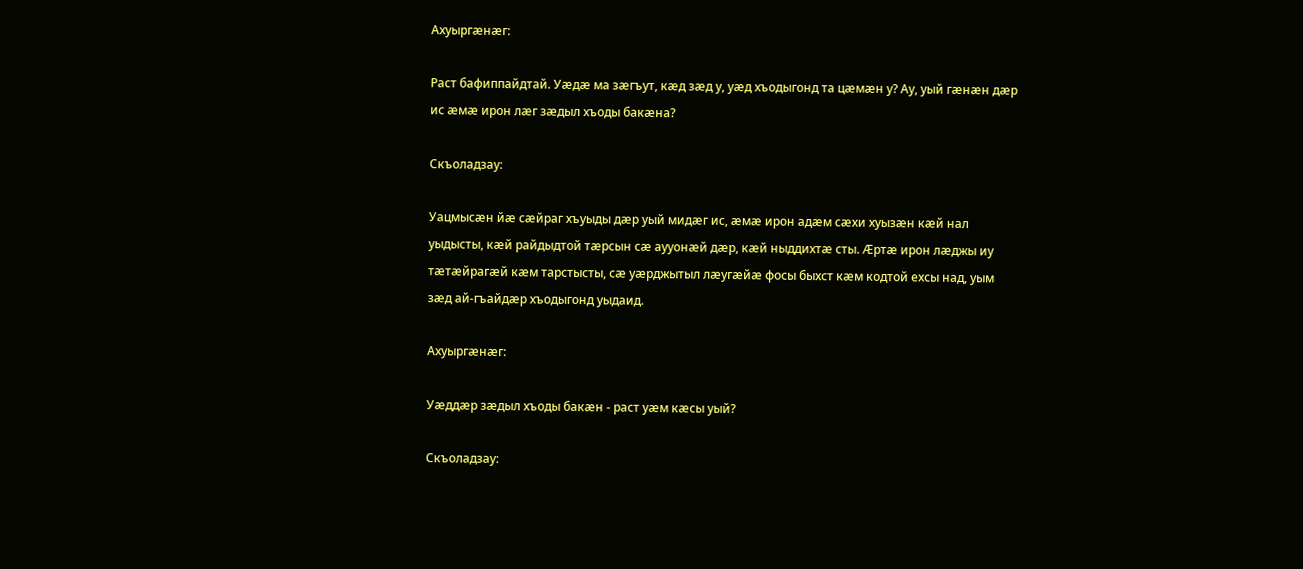Ахуыргæнæг:

Раст бафиппайдтай. Уæдæ ма зæгъут, кæд зæд у, уæд хъодыгонд та цæмæн у? Ау, уый гæнæн дæр ис æмæ ирон лæг зæдыл хъоды бакæна?

Скъоладзау:

Уацмысæн йæ сæйраг хъуыды дæр уый мидæг ис, æмæ ирон адæм сæхи хуызæн кæй нал уыдысты, кæй райдыдтой тæрсын сæ аууонæй дæр, кæй ныддихтæ сты. Æртæ ирон лæджы иу тæтæйрагæй кæм тарстысты, сæ уæрджытыл лæугæйæ фосы быхст кæм кодтой ехсы над, уым зæд ай-гъайдæр хъодыгонд уыдаид.

Ахуыргæнæг:

Уæддæр зæдыл хъоды бакæн - раст уæм кæсы уый?

Скъоладзау: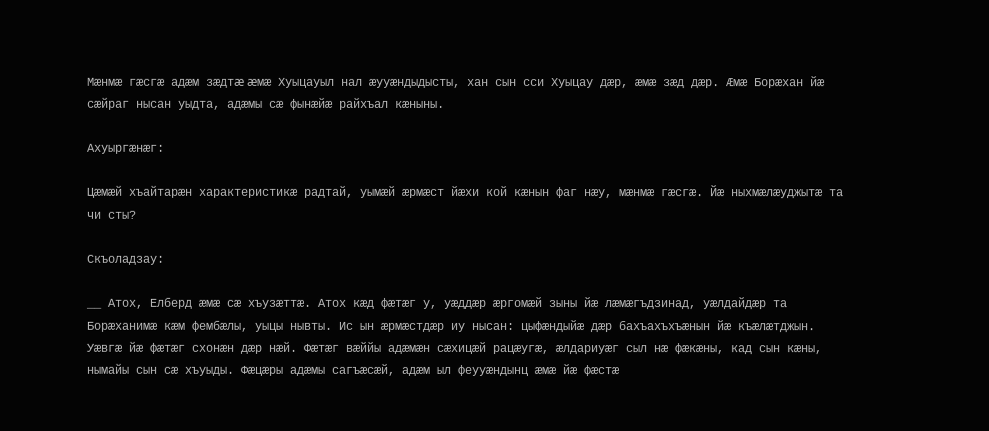Мæнмæ гæсгæ адæм зæдтæ æмæ Хуыцауыл нал æууæндыдысты, хан сын сси Хуыцау дæр, æмæ зæд дæр. Æмæ Борæхан йæ сæйраг нысан уыдта, адæмы сæ фынæйæ райхъал кæныны.

Ахуыргæнæг:

Цæмæй хъайтарæн характеристикæ радтай, уымæй æрмæст йæхи кой кæнын фаг нæу, мæнмæ гæсгæ. Йæ ныхмæлæуджытæ та чи сты?

Скъоладзау:

__ Атох, Елберд æмæ сæ хъузæттæ. Атох кæд фæтæг у, уæддæр æргомæй зыны йæ лæмæгъдзинад, уæлдайдæр та Борæханимæ кæм фембæлы, уыцы нывты. Ис ын æрмæстдæр иу нысан: цыфæндыйæ дæр бахъахъхъæнын йæ къæлæтджын. Уæвгæ йæ фæтæг схонæн дæр нæй. Фæтæг вæййы адæмæн сæхицæй рацæугæ, æлдариуæг сыл нæ фæкæны, кад сын кæны, нымайы сын сæ хъуыды. Фæцæры адæмы сагъæсæй, адæм ыл феууæндынц æмæ йæ фæстæ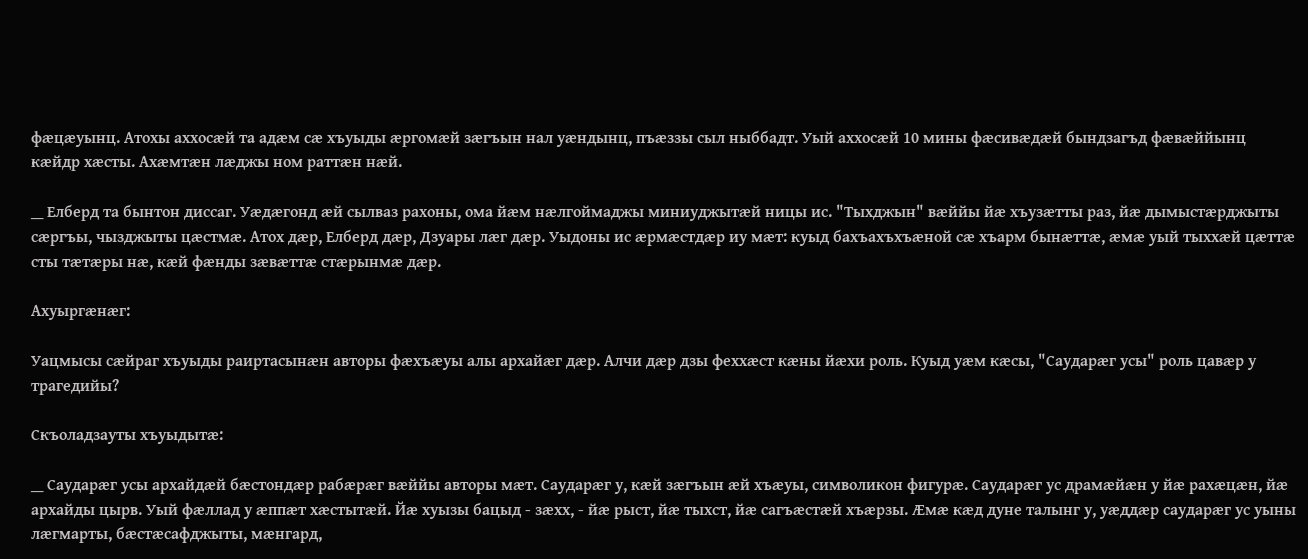фæцæуынц. Атохы аххосæй та адæм сæ хъуыды æргомæй зæгъын нал уæндынц, пъæззы сыл ныббадт. Уый аххосæй 10 мины фæсивæдæй бындзагъд фæвæййынц кæйдр хæсты. Ахæмтæн лæджы ном раттæн нæй.

__ Елберд та бынтон диссаг. Уæдæгонд æй сылваз рахоны, ома йæм нæлгоймаджы миниуджытæй ницы ис. "Тыхджын" вæййы йæ хъузæтты раз, йæ дымыстæрджыты сæргъы, чызджыты цæстмæ. Атох дæр, Елберд дæр, Дзуары лæг дæр. Уыдоны ис æрмæстдæр иу мæт: куыд бахъахъхъæной сæ хъарм бынæттæ, æмæ уый тыххæй цæттæ сты тæтæры нæ, кæй фæнды зæвæттæ стæрынмæ дæр.

Ахуыргæнæг:

Уацмысы сæйраг хъуыды раиртасынæн авторы фæхъæуы алы архайæг дæр. Алчи дæр дзы феххæст кæны йæхи роль. Куыд уæм кæсы, "Саударæг усы" роль цавæр у трагедийы?

Скъоладзауты хъуыдытæ:

__ Саударæг усы архайдæй бæстондæр рабæрæг вæййы авторы мæт. Саударæг у, кæй зæгъын æй хъæуы, символикон фигурæ. Саударæг ус драмæйæн у йæ рахæцæн, йæ архайды цырв. Уый фæллад у æппæт хæстытæй. Йæ хуызы бацыд - зæхх, - йæ рыст, йæ тыхст, йæ сагъæстæй хъæрзы. Æмæ кæд дуне талынг у, уæддæр саударæг ус уыны лæгмарты, бæстæсафджыты, мæнгард,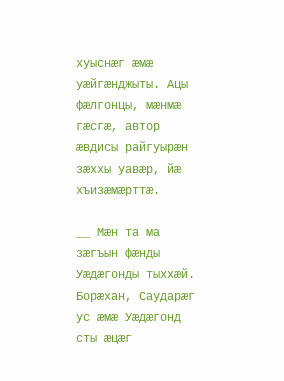хуыснæг æмæ уæйгæнджыты. Ацы фæлгонцы, мæнмæ гæсгæ, автор æвдисы райгуырæн зæххы уавæр, йæ хъизæмæрттæ.

__ Мæн та ма зæгъын фæнды Уæдæгонды тыххæй. Борæхан, Саударæг ус æмæ Уæдæгонд сты æцæг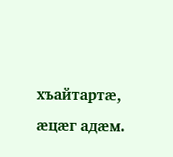хъайтартæ, æцæг адæм.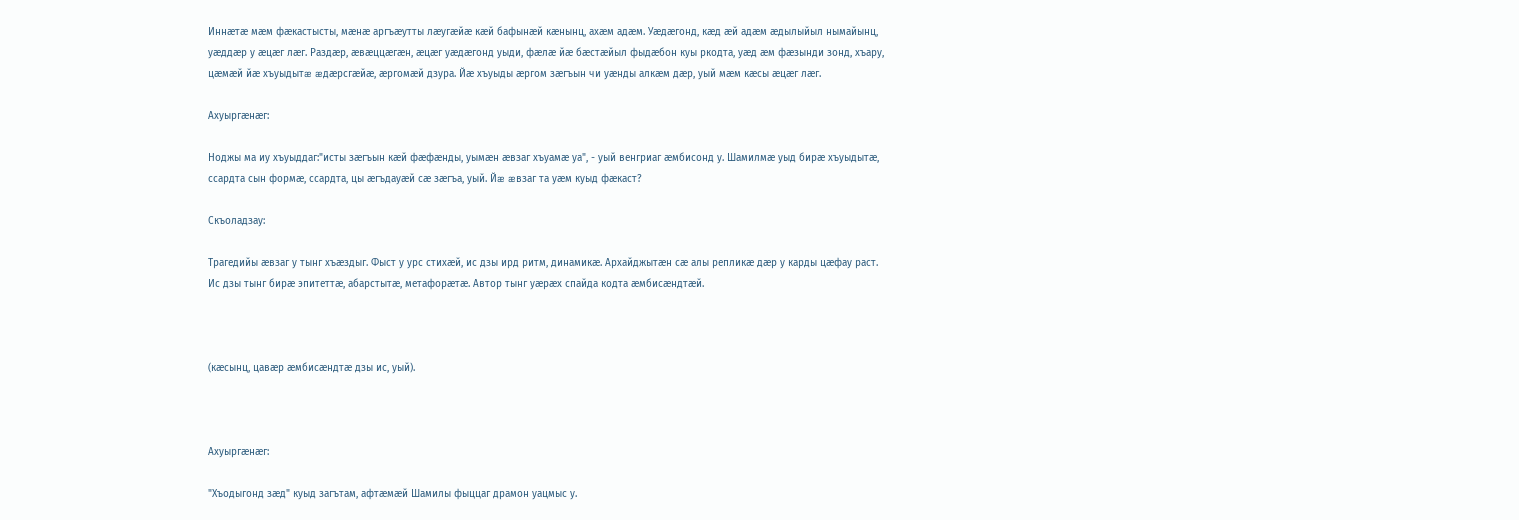Иннæтæ мæм фæкастысты, мæнæ аргъæутты лæугæйæ кæй бафынæй кæнынц, ахæм адæм. Уæдæгонд, кæд æй адæм æдылыйыл нымайынц, уæддæр у æцæг лæг. Раздæр, æвæццæгæн, æцæг уæдæгонд уыди, фæлæ йæ бæстæйыл фыдæбон куы ркодта, уæд æм фæзынди зонд, хъару, цæмæй йæ хъуыдытæ æдæрсгæйæ, æргомæй дзура. Йæ хъуыды æргом зæгъын чи уæнды алкæм дæр, уый мæм кæсы æцæг лæг.

Ахуыргæнæг:

Ноджы ма иу хъуыддаг:"исты зæгъын кæй фæфæнды, уымæн æвзаг хъуамæ уа", - уый венгриаг æмбисонд у. Шамилмæ уыд бирæ хъуыдытæ, ссардта сын формæ, ссардта, цы æгъдауæй сæ зæгъа, уый. Йæ æвзаг та уæм куыд фæкаст?

Скъоладзау:

Трагедийы æвзаг у тынг хъæздыг. Фыст у урс стихæй, ис дзы ирд ритм, динамикæ. Архайджытæн сæ алы репликæ дæр у карды цæфау раст. Ис дзы тынг бирæ эпитеттæ, абарстытæ, метафорæтæ. Автор тынг уæрæх спайда кодта æмбисæндтæй.



(кæсынц, цавæр æмбисæндтæ дзы ис, уый).



Ахуыргæнæг:

"Хъодыгонд зæд" куыд загътам, афтæмæй Шамилы фыццаг драмон уацмыс у.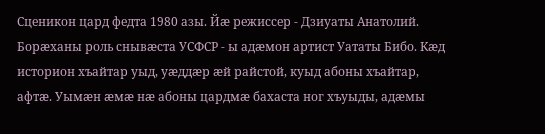Сценикон цард федта 1980 азы. Йæ режиссер - Дзиуаты Анатолий. Борæханы роль снывæста УСФСР - ы адæмон артист Уататы Бибо. Кæд историон хъайтар уыд, уæддæр æй райстой, куыд абоны хъайтар, афтæ. Уымæн æмæ нæ абоны цардмæ бахаста ног хъуыды, адæмы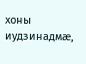хоны иудзинадмæ,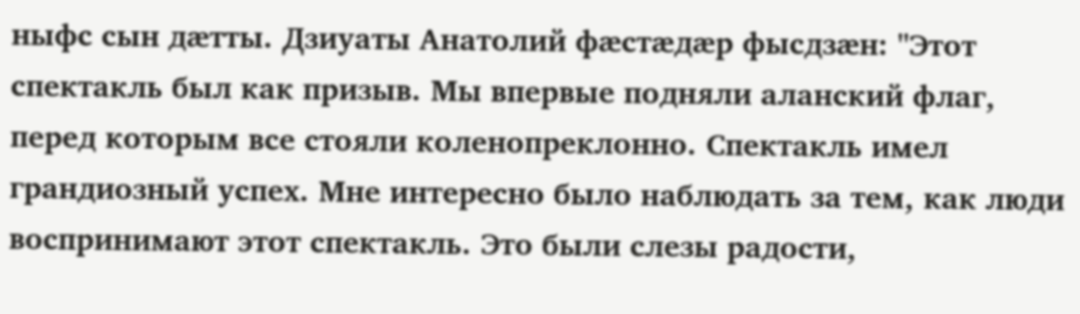ныфс сын дæтты. Дзиуаты Анатолий фæстæдæр фысдзæн: "Этот спектакль был как призыв. Мы впервые подняли аланский флаг, перед которым все стояли коленопреклонно. Спектакль имел грандиозный успех. Мне интересно было наблюдать за тем, как люди воспринимают этот спектакль. Это были слезы радости,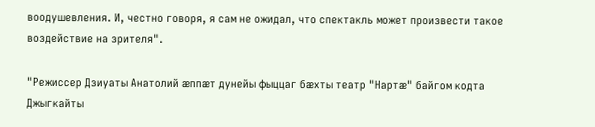воодушевления. И, честно говоря, я сам не ожидал, что спектакль может произвести такое воздействие на зрителя".

"Режиссер Дзиуаты Анатолий æппæт дунейы фыццаг бæхты театр "Нартæ" байгом кодта Джыгкайты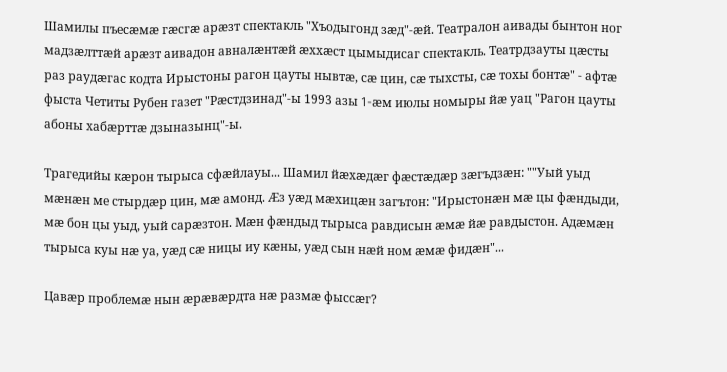Шамилы пъесæмæ гæсгæ арæзт спектакль "Хъодыгонд зæд"-æй. Театралон аивады бынтон ног мадзæлттæй арæзт аивадон авналæнтæй æххæст цымыдисаг спектакль. Театрдзауты цæсты раз раудæгас кодта Ирыстоны рагон цауты нывтæ, сæ цин, сæ тыхсты, сæ тохы бонтæ" - афтæ фыста Четиты Рубен газет "Рæстдзинад"-ы 1993 азы 1-æм июлы номыры йæ уац "Рагон цауты абоны хабæрттæ дзыназынц"-ы.

Трагедийы кæрон тырыса сфæйлауы... Шамил йæхæдæг фæстæдæр зæгъдзæн: ""Уый уыд мæнæн ме стырдæр цин, мæ амонд. Æз уæд мæхицæн загътон: "Ирыстонæн мæ цы фæндыди, мæ бон цы уыд, уый сарæзтон. Мæн фæндыд тырыса равдисын æмæ йæ равдыстон. Адæмæн тырыса куы нæ уа, уæд сæ ницы иу кæны, уæд сын нæй ном æмæ фидæн"...

Цавæр проблемæ нын æрæвæрдта нæ размæ фыссæг?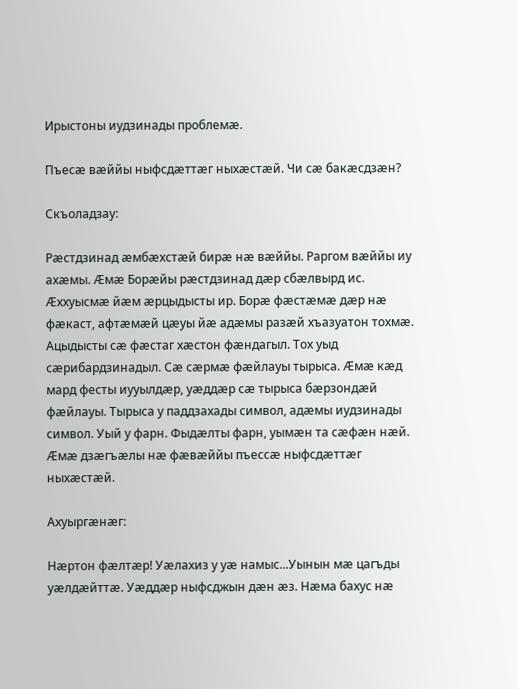Ирыстоны иудзинады проблемæ.

Пъесæ вæййы ныфсдæттæг ныхæстæй. Чи сæ бакæсдзæн?

Скъоладзау:

Рæстдзинад æмбæхстæй бирæ нæ вæййы. Раргом вæййы иу ахæмы. Æмæ Борæйы рæстдзинад дæр сбæлвырд ис. Æххуысмæ йæм æрцыдысты ир. Борæ фæстæмæ дæр нæ фæкаст, афтæмæй цæуы йæ адæмы разæй хъазуатон тохмæ. Ацыдысты сæ фæстаг хæстон фæндагыл. Тох уыд сæрибардзинадыл. Сæ сæрмæ фæйлауы тырыса. Æмæ кæд мард фесты иууылдæр, уæддæр сæ тырыса бæрзондæй фæйлауы. Тырыса у паддзахады символ, адæмы иудзинады символ. Уый у фарн. Фыдæлты фарн, уымæн та сæфæн нæй. Æмæ дзæгъæлы нæ фæвæййы пъессæ ныфсдæттæг ныхæстæй.

Ахуыргæнæг:

Нæртон фæлтæр! Уæлахиз у уæ намыс...Уынын мæ цагъды уæлдæйттæ. Уæддæр ныфсджын дæн æз. Нæма бахус нæ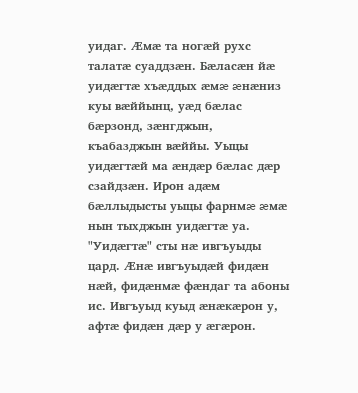уидаг. Æмæ та ногæй рухс талатæ суаддзæн. Бæласæн йæ уидæгтæ хъæддых æмæ æнæниз куы вæййынц, уæд бæлас бæрзонд, зæнгджын, къабазджын вæййы. Уыцы уидæгтæй ма æндæр бæлас дæр сзайдзæн. Ирон адæм бæллыдысты уыцы фарнмæ æмæ нын тыхджын уидæгтæ уа. "Уидæгтæ" сты нæ ивгъуыды цард. Æнæ ивгъуыдæй фидæн нæй, фидæнмæ фæндаг та абоны ис. Ивгъуыд куыд æнæкæрон у, афтæ фидæн дæр у æгæрон.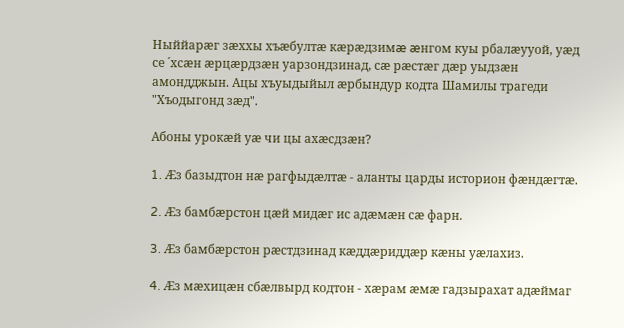Ныййарæг зæххы хъæбултæ кæрæдзимæ æнгом куы рбалæууой, уæд се ´хсæн æрцæрдзæн уарзондзинад, сæ рæстæг дæр уыдзæн амондджын. Ацы хъуыдыйыл æрбындур кодта Шамилы трагеди "Хъодыгонд зæд".

Абоны урокæй уæ чи цы ахæсдзæн?

1. Æз базыдтон нæ рагфыдæлтæ - аланты царды историон фæндæгтæ.

2. Æз бамбæрстон цæй мидæг ис адæмæн сæ фарн.

3. Æз бамбæрстон рæстдзинад кæддæриддæр кæны уæлахиз.

4. Æз мæхицæн сбæлвырд кодтон - хæрам æмæ гадзырахат адæймаг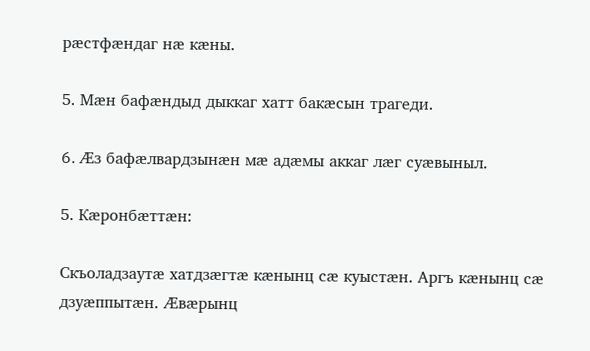рæстфæндаг нæ кæны.

5. Мæн бафæндыд дыккаг хатт бакæсын трагеди.

6. Æз бафæлвардзынæн мæ адæмы аккаг лæг суæвыныл.

5. Кæронбæттæн:

Скъоладзаутæ хатдзæгтæ кæнынц сæ куыстæн. Аргъ кæнынц сæ дзуæппытæн. Æвæрынц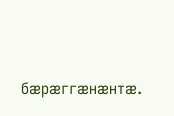бæрæггæнæнтæ.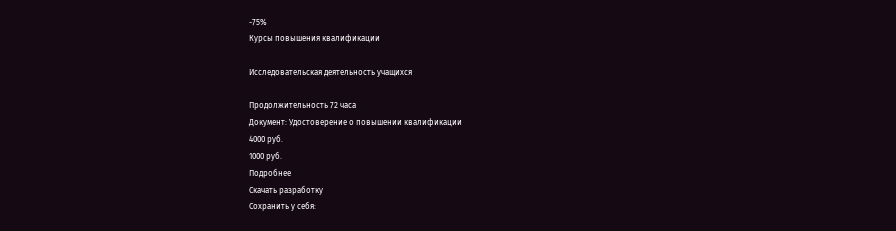-75%
Курсы повышения квалификации

Исследовательская деятельность учащихся

Продолжительность 72 часа
Документ: Удостоверение о повышении квалификации
4000 руб.
1000 руб.
Подробнее
Скачать разработку
Сохранить у себя: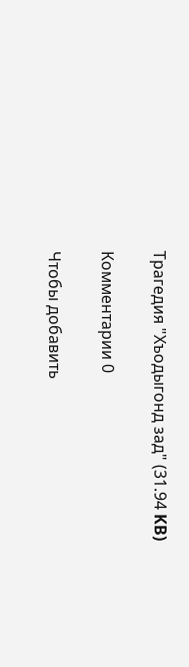Трагедия "Хъодыгонд зад" (31.94 KB)

Комментарии 0

Чтобы добавить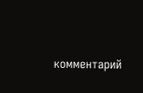комментарий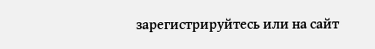зарегистрируйтесь или на сайт